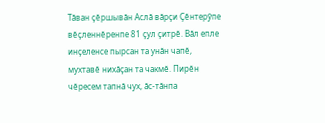Тăван çĕршывăн Аслă вăрçи Çĕнтерỹпе вĕçленнĕренпе 81 çул çитрĕ. Вăл епле инçеленсе пырсан та унăн чапĕ, мухтавĕ нихăçан та чакмĕ. Пирĕн чĕресем тапнă чух, ăс-тăнпа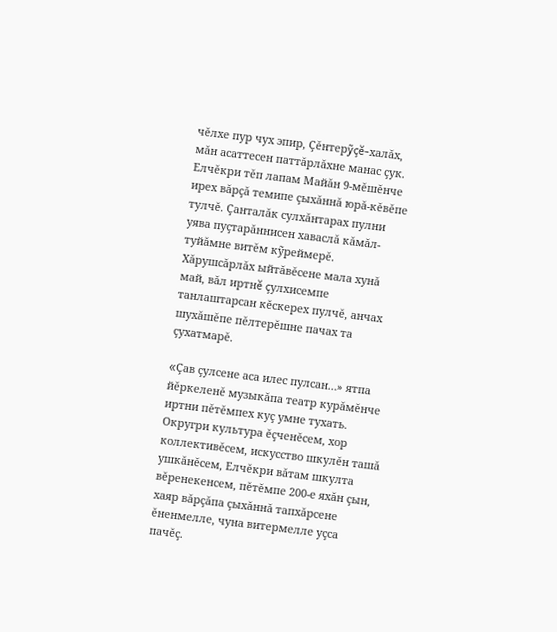чĕлхе пур чух эпир, Çĕнтерỹçĕ-халăх, мăн асаттесен паттăрлăхне манас çук.
Елчĕкри тĕп лапам Майăн 9-мĕшĕнче ирех вăрçă темипе çыхăннă юрă-кĕвĕпе тулчĕ. Çанталăк сулхăнтарах пулни уява пуçтарăннисен хаваслă кăмăл-туйăмне витĕм кỹреймерĕ. Хăрушсăрлăх ыйтăвĕсене мала хунă май, вăл иртнĕ çулхисемпе танлаштарсан кĕскерех пулчĕ, анчах шухăшĕпе пĕлтерĕшне пачах та çухатмарĕ.

«Çав çулсене аса илес пулсан…» ятпа йĕркеленĕ музыкăпа театр курăмĕнче иртни пĕтĕмпех куç умне тухать. Округри культура ĕçченĕсем, хор коллективĕсем, искусство шкулĕн ташă ушкăнĕсем, Елчĕкри вăтам шкулта вĕренекенсем, пĕтĕмпе 200-е яхăн çын, хаяр вăрçăпа çыхăннă тапхăрсене ĕненмелле, чуна витермелле уçса пачĕç.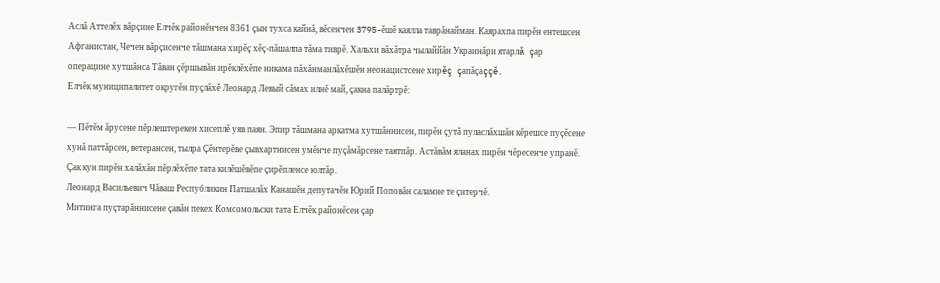Аслă Аттелĕх вăрçине Елчĕк районĕнчен 8361 çын тухса кайнă, вĕсенчен 3795-ĕшĕ каялла таврăнайман. Каярахпа пирĕн ентешсен Афганистан, Чечен вăрçисенче тăшмана хирĕç хĕç-пăшалпа тăма тиврĕ. Хальхи вăхăтра чылаййăн Украинăри ятарлă çар операцине хутшăнса Тăван çĕршывăн ирĕклĕхĕпе никама пăхăнманлăхĕшĕн неонацистсене хирĕç çапăçаççĕ.
Елчĕк муниципалитет округĕн пуçлăхĕ Леонард Левый сăмах илнĕ май, çакна палăртрĕ:

— Пĕтĕм ăрусене пĕрлештерекен хисеплĕ уяв паян. Эпир тăшмана аркатма хутшăннисен, пирĕн çутă пуласлăхшăн кĕрешсе пуçĕсене хунă паттăрсен, ветерансен, тылра Çĕнтерĕве çывхартнисен умĕнче пуçăмăрсене таятпăр. Астăвăм яланах пирĕн чĕресенче упранĕ. Çак кун пирĕн халăхăн пĕрлĕхĕпе тата килĕшĕвĕпе çирĕпленсе юлтăр.
Леонард Васильевич Чăваш Республикин Патшалăх Канашĕн депутачĕн Юрий Поповăн саламне те çитерчĕ.
Митинга пуçтарăннисене çавăн пекех Комсомольски тата Елчĕк районĕсен çар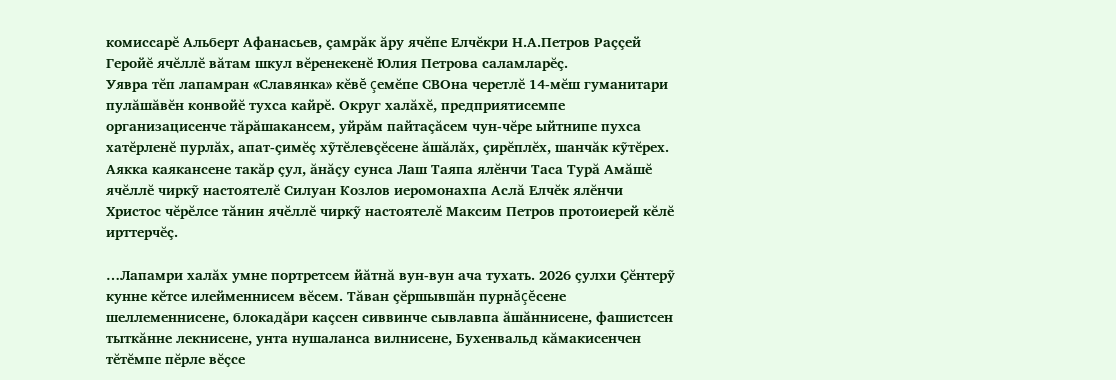комиссарĕ Альберт Афанасьев, çамрăк ăру ячĕпе Елчĕкри Н.А.Петров Раççей Геройĕ ячĕллĕ вăтам шкул вĕренекенĕ Юлия Петрова саламларĕç.
Уявра тĕп лапамран «Славянка» кĕвĕ çемĕпе СВОна черетлĕ 14-мĕш гуманитари пулăшăвĕн конвойĕ тухса кайрĕ. Округ халăхĕ, предприятисемпе организацисенче тăрăшакансем, уйрăм пайтаçăсем чун-чĕре ыйтнипе пухса хатĕрленĕ пурлăх, апат-çимĕç хỹтĕлевçĕсене ăшăлăх, çирĕплĕх, шанчăк кỹтĕрех. Аякка каякансене такăр çул, ăнăçу сунса Лаш Таяпа ялĕнчи Таса Турă Амăшĕ ячĕллĕ чиркỹ настоятелĕ Силуан Козлов иеромонахпа Аслă Елчĕк ялĕнчи Христос чĕрĕлсе тăнин ячĕллĕ чиркỹ настоятелĕ Максим Петров протоиерей кĕлĕ ирттерчĕç.

…Лапамри халăх умне портретсем йăтнă вун-вун ача тухать. 2026 çулхи Çĕнтерỹ кунне кĕтсе илейменнисем вĕсем. Тăван çĕршывшăн пурнăçĕсене шеллеменнисене, блокадăри каçсен сиввинче сывлавпа ăшăннисене, фашистсен тыткăнне лекнисене, унта нушаланса вилнисене, Бухенвальд кăмакисенчен тĕтĕмпе пĕрле вĕçсе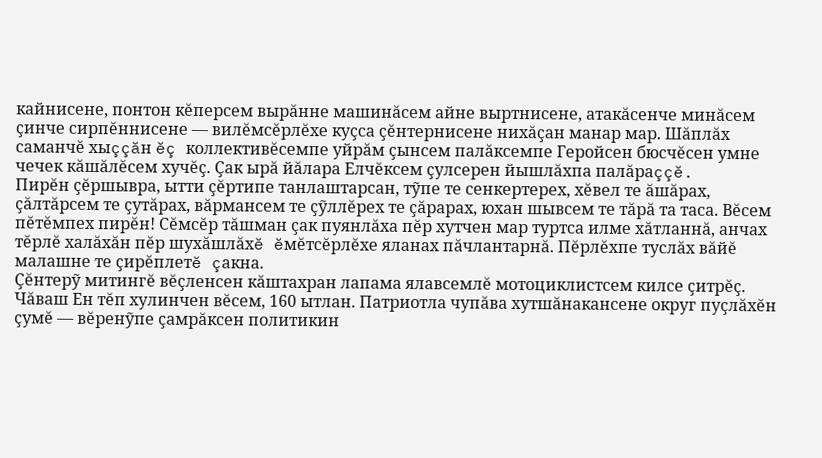кайнисене, понтон кĕперсем вырăнне машинăсем айне выртнисене, атакăсенче минăсем çинче сирпĕннисене — вилĕмсĕрлĕхе куçса çĕнтернисене нихăçан манар мар. Шăплăх саманчĕ хыççăн ĕç коллективĕсемпе уйрăм çынсем палăксемпе Геройсен бюсчĕсен умне чечек кăшăлĕсем хучĕç. Çак ырă йăлара Елчĕксем çулсерен йышлăхпа палăраççĕ.
Пирĕн çĕршывра, ытти çĕртипе танлаштарсан, тỹпе те сенкертерех, хĕвел те ăшăрах, çăлтăрсем те çутăрах, вăрмансем те çỹллĕрех те çăрарах, юхан шывсем те тăрă та таса. Вĕсем пĕтĕмпех пирĕн! Сĕмсĕр тăшман çак пуянлăха пĕр хутчен мар туртса илме хăтланнă, анчах тĕрлĕ халăхăн пĕр шухăшлăхĕ ĕмĕтсĕрлĕхе яланах пăчлантарнă. Пĕрлĕхпе туслăх вăйĕ малашне те çирĕплетĕ çакна.
Çĕнтерỹ митингĕ вĕçленсен кăштахран лапама ялавсемлĕ мотоциклистсем килсе çитрĕç. Чăваш Ен тĕп хулинчен вĕсем, 160 ытлан. Патриотла чупăва хутшăнакансене округ пуçлăхĕн çумĕ — вĕренỹпе çамрăксен политикин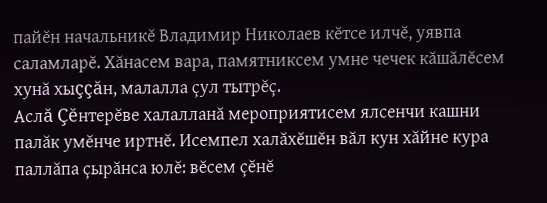пайĕн начальникĕ Владимир Николаев кĕтсе илчĕ, уявпа саламларĕ. Хăнасем вара, памятниксем умне чечек кăшăлĕсем хунă хыççăн, малалла çул тытрĕç.
Аслă Çĕнтерĕве халалланă мероприятисем ялсенчи кашни палăк умĕнче иртнĕ. Исемпел халăхĕшĕн вăл кун хăйне кура паллăпа çырăнса юлĕ: вĕсем çĕнĕ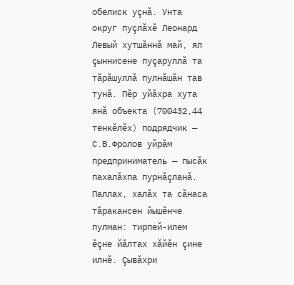обелиск уçнă. Унта округ пуçлăхĕ Леонард Левый хутшăннă май, ял çыннисене пуçаруллă та тăрăшуллă пулнăшăн тав тунă. Пĕр уйăхра хута янă объекта (700432,44 тенкĕлĕх) подрядчик — С.В.Фролов уйрăм предприниматель — пысăк пахалăхпа пурнăçланă. Паллах, халăх та сăнаса тăракансен йышĕнче пулман: тирпей-илем ĕçне йăлтах хăйĕн çине илнĕ. Çывăхри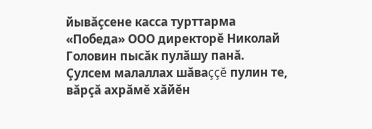йывăçсене касса турттарма «Победа» ООО директорĕ Николай Головин пысăк пулăшу панă.
Çулсем малаллах шăваççĕ пулин те, вăрçă ахрăмĕ хăйĕн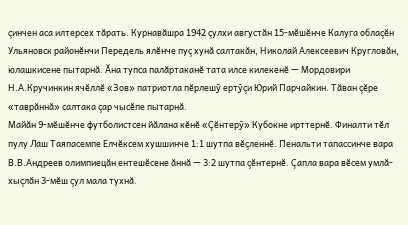çинчен аса илтерсех тăрать. Курнавăшра 1942 çулхи августăн 15-мĕшĕнче Калуга облаçĕн Ульяновск районĕнчи Передель ялĕнче пуç хунă салтакăн, Николай Алексеевич Кругловăн, юлашкисене пытарнă. Ăна тупса палăртаканĕ тата илсе килекенĕ — Мордовири Н.А.Кручинкин ячĕллĕ «Зов» патриотла пĕрлешỹ ертỹçи Юрий Парчайкин. Тăван çĕре «таврăннă» салтака çар чысĕпе пытарнă.
Майăн 9-мĕшĕнче футболистсен йăлана кĕнĕ «Çĕнтерỹ» Кубокне ирттернĕ. Финалти тĕл пулу Лаш Таяпасемпе Елчĕксем хушшинче 1:1 шутпа вĕçленнĕ. Пенальти тапассинче вара В.В.Андреев олимпиецăн ентешĕсене ăннă — 3:2 шутпа çĕнтернĕ. Çапла вара вĕсем умлă-хыçлăн 3-мĕш çул мала тухнă.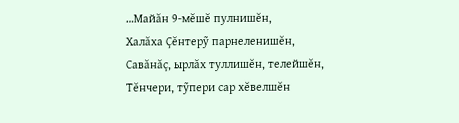…Майăн 9-мĕшĕ пулнишĕн,
Халăха Çĕнтерỹ парнеленишĕн,
Савăнăç, ырлăх туллишĕн, телейшĕн,
Тĕнчери, тỹпери сар хĕвелшĕн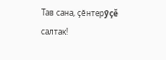Тав сана, çĕнтерỹçĕ салтак!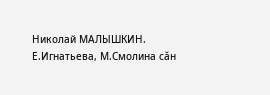Николай МАЛЫШКИН.
Е.Игнатьева, М.Смолина сăн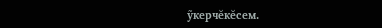ỹкерчĕкĕсем.